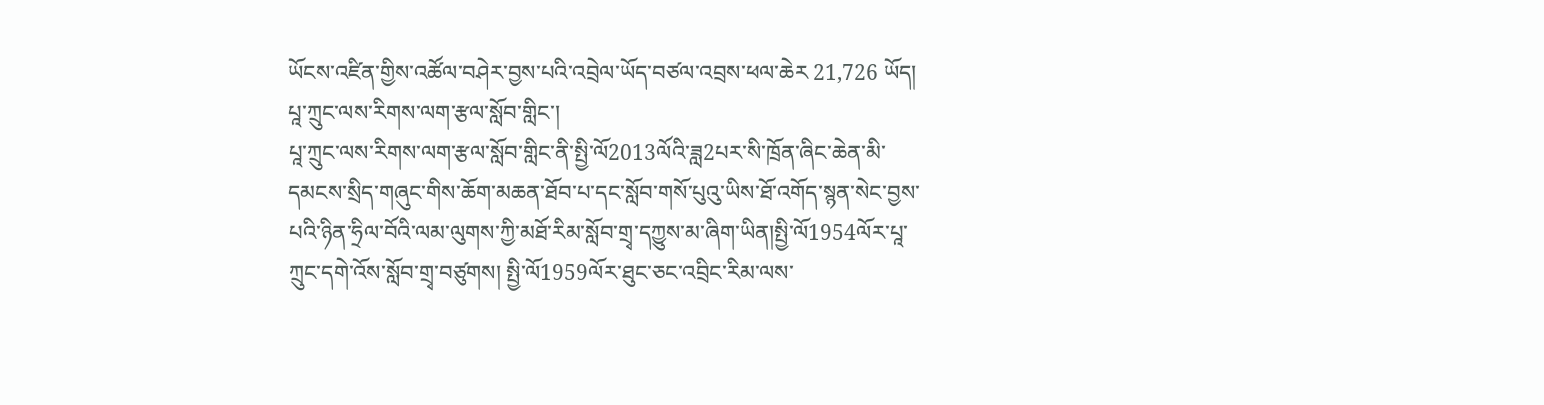ཡོངས་འཛིན་གྱིས་འཚོལ་བཤེར་བྱས་པའི་འབྲེལ་ཡོད་བཙལ་འབྲས་ཕལ་ཆེར 21,726 ཡོད།
པཱ་ཀྲུང་ལས་རིགས་ལག་རྩལ་སློབ་གླིང་།
པཱ་ཀྲུང་ལས་རིགས་ལག་རྩལ་སློབ་གླིང་ནི་སྤྱི་ལོ2013ལོའི་ཟླ2པར་སི་ཁྲོན་ཞིང་ཆེན་མི་དམངས་སྲིད་གཞུང་གིས་ཆོག་མཆན་ཐོབ་པ་དང་སློབ་གསོ་པུའུ་ཡིས་ཐོ་འགོད་སྙན་སེང་བྱས་པའི་ཉིན་ཧྲིལ་བོའི་ལམ་ལུགས་ཀྱི་མཐོ་རིམ་སློབ་གྲྭ་དཀྱུས་མ་ཞིག་ཡིན།སྤྱི་ལོ1954ལོར་པཱ་ཀྲུང་དགེ་འོས་སློབ་གྲྭ་བཙུགས། སྤྱི་ལོ1959ལོར་ཐུང་ཅང་འབྲིང་རིམ་ལས་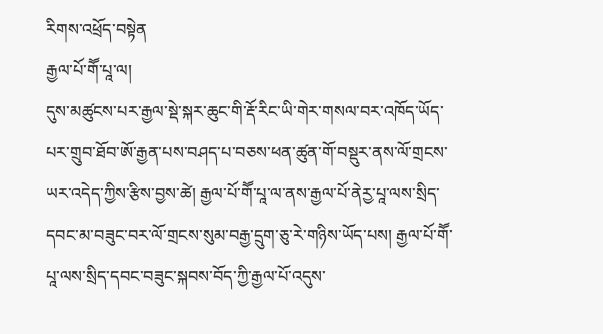རིགས་འཕྲོད་བསྟེན
རྒྱལ་པོ་གཽ་པཱ་ལ།
དུས་མཚུངས་པར་རྒྱལ་སྡེ་སྐར་ཆུང་གི་རྡོ་རིང་ཡི་གེར་གསལ་བར་འཁོད་ཡོད་པར་གྲུབ་ཐོབ་ཨོ་རྒྱན་པས་བཤད་པ་བཅས་ཕན་ཚུན་གོ་བསྡུར་ནས་ལོ་གྲངས་ཡར་འདེད་ཀྱིས་རྩིས་བྱས་ཚེ། རྒྱལ་པོ་གཽ་པཱ་ལ་ནས་རྒྱལ་པོ་ནེརྱ་པཱ་ལས་སྲིད་དབང་མ་བཟུང་བར་ལོ་གྲངས་སུམ་བརྒྱ་དྲུག་ཅུ་རེ་གཉིས་ཡོད་པས། རྒྱལ་པོ་གཽ་པཱ་ལས་སྲིད་དབང་བཟུང་སྐབས་བོད་ཀྱི་རྒྱལ་པོ་འདུས་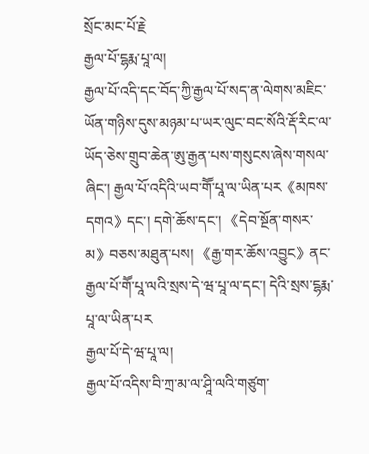སྲོང་མང་པོ་རྗེ
རྒྱལ་པོ་ངྷརྨ་པཱ་ལ།
རྒྱལ་པོ་འདི་དང་བོད་ཀྱི་རྒྱལ་པོ་སད་ན་ལེགས་མཇིང་ཡོན་གཉིས་དུས་མཉམ་པ་ཡར་ལུང་བང་སོའི་རྡོ་རིང་ལ་ཡོད་ཅེས་གྲུབ་ཆེན་ཨུ་རྒྱན་པས་གསུངས་ཞེས་གསལ་ཞིང་། རྒྱལ་པོ་འདིའི་ཡབ་གཽ་པཱ་ལ་ཡིན་པར《མཁས་དགའ》དང་། དགེ་ཆོས་དང་། 《དེབ་སྔོན་གསར་མ》བཅས་མཐུན་པས། 《རྒྱ་གར་ཆོས་འབྱུང》ནང་རྒྱལ་པོ་གཽ་པཱ་ལའི་སྲས་དེ་ཝ་པཱ་ལ་དང་། དེའི་སྲས་ངྷརྨ་པཱ་ལ་ཡིན་པར
རྒྱལ་པོ་དེ་ཝ་པཱ་ལ།
རྒྱལ་པོ་འདིས་བི་ཀྲ་མ་ལ་ཤཱི་ལའི་གཙུག་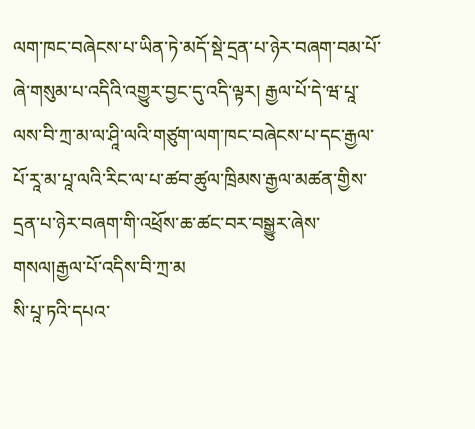ལག་ཁང་བཞེངས་པ་ཡིན་ཏེ་མདོ་སྡེ་དྲན་པ་ཉེར་བཞག་བམ་པོ་ཞེ་གསུམ་པ་འདིའི་འགྱུར་བྱང་དུ་འདི་ལྟར། རྒྱལ་པོ་དེ་ཝ་པཱ་ལས་བི་ཀྲ་མ་ལ་ཤཱི་ལའི་གཙུག་ལག་ཁང་བཞེངས་པ་དང་རྒྱལ་པོ་རཱ་མ་པཱ་ལའི་རིང་ལ་པ་ཚབ་ཚུལ་ཁྲིམས་རྒྱལ་མཚན་གྱིས་དྲན་པ་ཉེར་བཞག་གི་འཕྲོས་ཆ་ཚང་བར་བསྒྱུར་ཞེས་གསལ།རྒྱལ་པོ་འདིས་བི་ཀྲ་མ
སི་པཱ་ཏའི་དཔའ་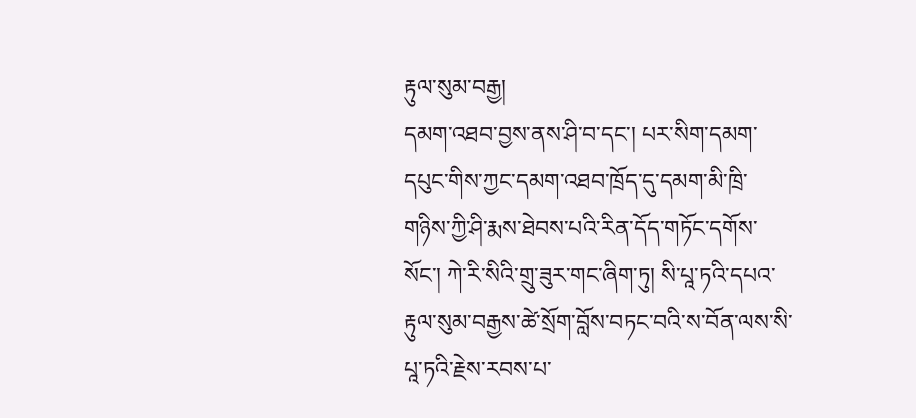རྟུལ་སུམ་བརྒྱ།
དམག་འཐབ་བྱས་ནས་ཤི་བ་དང་། པར་སིག་དམག་དཔུང་གིས་ཀྱང་དམག་འཐབ་ཁྲོད་དུ་དམག་མི་ཁྲི་གཉིས་ཀྱི་ཤི་རྨས་ཐེབས་པའི་རིན་དོད་གཏོང་དགོས་སོང་། ཀེ་རི་སིའི་གྲུ་ཟུར་གང་ཞིག་ཏུ། སི་པཱ་ཏའི་དཔའ་རྟུལ་སུམ་བརྒྱས་ཚེ་སྲོག་བློས་བཏང་བའི་ས་བོན་ལས་སི་པཱ་ཏའི་རྗེས་རབས་པ་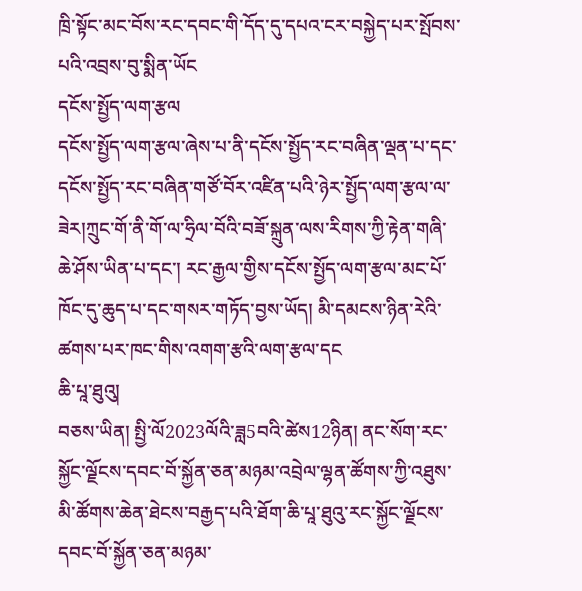ཁྲི་སྟོང་མང་བོས་རང་དབང་གི་དོད་དུ་དཔའ་ངར་བསྐྱེད་པར་སྤོབས་པའི་འབྲས་བུ་སྨིན་ཡོང
དངོས་སྤྱོད་ལག་རྩལ
དངོས་སྤྱོད་ལག་རྩལ་ཞེས་པ་ནི་དངོས་སྤྱོད་རང་བཞིན་ལྡན་པ་དང་དངོས་སྤྱོད་རང་བཞིན་གཙོ་བོར་འཛིན་པའི་ཉེར་སྤྱོད་ལག་རྩལ་ལ་ཟེར།ཀྲུང་གོ་ནི་གོ་ལ་ཧྲིལ་བོའི་བཟོ་སྐྲུན་ལས་རིགས་ཀྱི་རྟེན་གཞི་ཆེ་ཤོས་ཡིན་པ་དང་། རང་རྒྱལ་གྱིས་དངོས་སྤྱོད་ལག་རྩལ་མང་པོ་ཁོང་དུ་ཆུད་པ་དང་གསར་གཏོད་བྱས་ཡོད། མི་དམངས་ཉིན་རེའི་ཚགས་པར་ཁང་གིས་འགག་རྩའི་ལག་རྩལ་དང
ཆི་པཱ་ཐུའུ།
བཅས་ཡིན། སྤྱི་ལོ2023ལོའི་ཟླ5བའི་ཚེས12ཉིན། ནང་སོག་རང་སྐྱོང་ལྗོངས་དབང་བོ་སྐྱོན་ཅན་མཉམ་འབྲེལ་ལྷན་ཚོགས་ཀྱི་འཐུས་མི་ཚོགས་ཆེན་ཐེངས་བརྒྱད་པའི་ཐོག་ཆི་པཱ་ཐུའུ་རང་སྐྱོང་ལྗོངས་དབང་བོ་སྐྱོན་ཅན་མཉམ་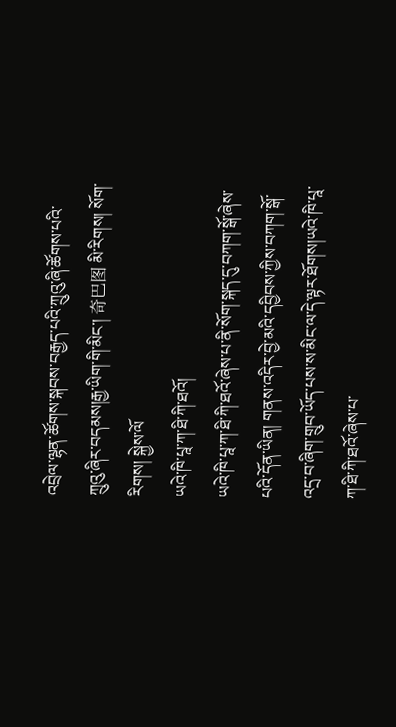འབྲེལ་ལྷན་ཚོགས་སྐབས་བརྒྱད་པའི་ཀྲུའུ་ཞི་ཚོགས་པའི་ཀྲུའུ་ཞིར་བདམས།རྒྱ་ཡིག་གི་མིང་། 奇巴图 མི་རིགས། སོག་རིགས། སྐྱེས་ལོ
ཡའེ་ཁི་པཱ་ཀ་ཐི་ཀི་ཐའོ།
ཡའེ་ཁི་པཱ་ཀ་ཐི་ཀི་ཐའོ་ཞེས་པ་ནི་སོག་སྐད་དུ་བཀག་སྒོ་ཞེས་པའི་དོན་ཡིན། གནས་འདིར་བྱེ་མའི་དབྱིབས་ཀྱིས་བཀག་སྒོ་འདྲ་བ་ཞིག་གྲུབ་ཡོད་པས་ས་མིང་ལ་དེ་ལྟར་ཐོགས།ཡའེ་ཁི་པཱ་ཀ་ཐི་ཀི་ཐའོ་ཞེས་པ་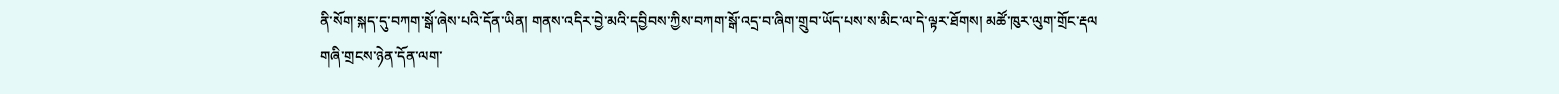ནི་སོག་སྐད་དུ་བཀག་སྒོ་ཞེས་པའི་དོན་ཡིན། གནས་འདིར་བྱེ་མའི་དབྱིབས་ཀྱིས་བཀག་སྒོ་འདྲ་བ་ཞིག་གྲུབ་ཡོད་པས་ས་མིང་ལ་དེ་ལྟར་ཐོགས། མཚོ་ཁུར་ལུག་གྲོང་རྡལ
གཞི་གྲངས་ཉེན་དོན་ལག་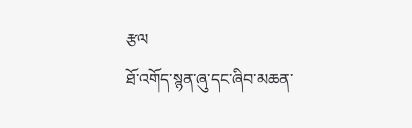རྩལ
ཐོ་འགོད་སྙན་ཞུ་དང་ཞིབ་མཆན་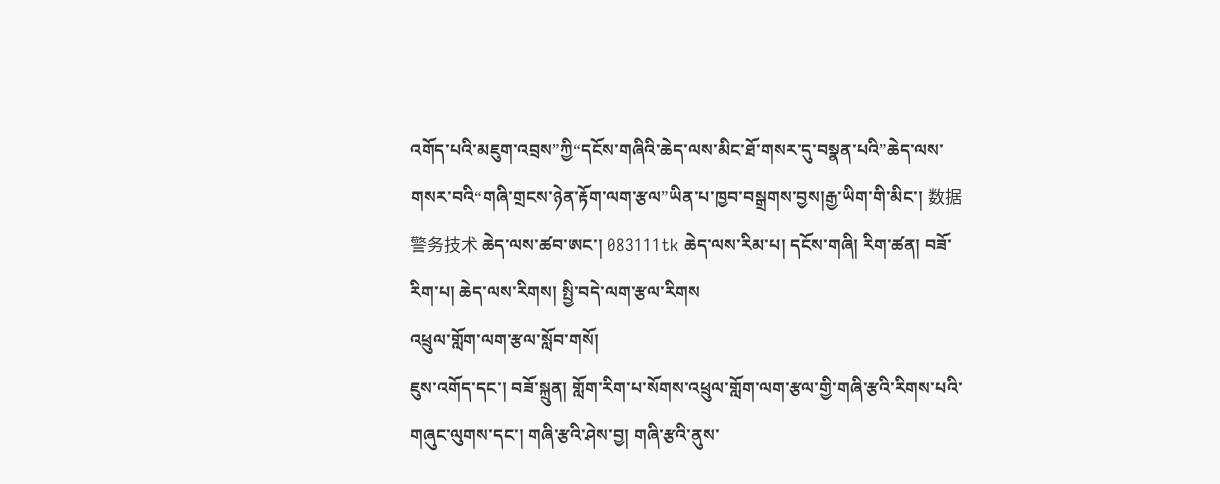འགོད་པའི་མཇུག་འབྲས”ཀྱི“དངོས་གཞིའི་ཆེད་ལས་མིང་ཐོ་གསར་དུ་བསྣན་པའི”ཆེད་ལས་གསར་བའི“གཞི་གྲངས་ཉེན་རྟོག་ལག་རྩལ”ཡིན་པ་ཁྱབ་བསྒྲགས་བྱས།རྒྱ་ཡིག་གི་མིང་། 数据警务技术 ཆེད་ལས་ཚབ་ཨང་། 083111tk ཆེད་ལས་རིམ་པ། དངོས་གཞི། རིག་ཚན། བཟོ་རིག་པ། ཆེད་ལས་རིགས། སྤྱི་བདེ་ལག་རྩལ་རིགས
འཕྲུལ་གློག་ལག་རྩལ་སློབ་གསོ།
ཇུས་འགོད་དང་། བཟོ་སྐྲུན། གློག་རིག་པ་སོགས་འཕྲུལ་གློག་ལག་རྩལ་གྱི་གཞི་རྩའི་རིགས་པའི་གཞུང་ལུགས་དང་། གཞི་རྩའི་ཤེས་བྱ། གཞི་རྩའི་ནུས་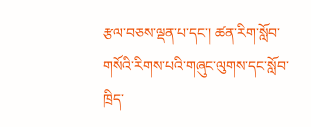རྩལ་བཅས་ལྡན་པ་དང་། ཚན་རིག་སློབ་གསོའི་རིགས་པའི་གཞུང་ལུགས་དང་སློབ་ཁྲིད་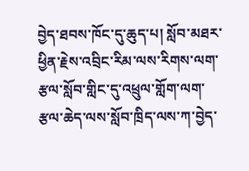བྱེད་ཐབས་ཁོང་དུ་ཆུད་པ། སློབ་མཐར་ཕྱིན་རྗེས་འབྲིང་རིམ་ལས་རིགས་ལག་རྩལ་སློབ་གླིང་དུ་འཕྲུལ་གློག་ལག་རྩལ་ཆེད་ལས་སློབ་ཁྲིད་ལས་ཀ་བྱེད་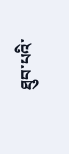ཐུབ་པའི་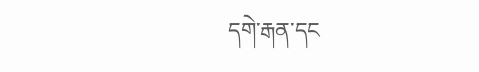དགེ་རྒན་དང